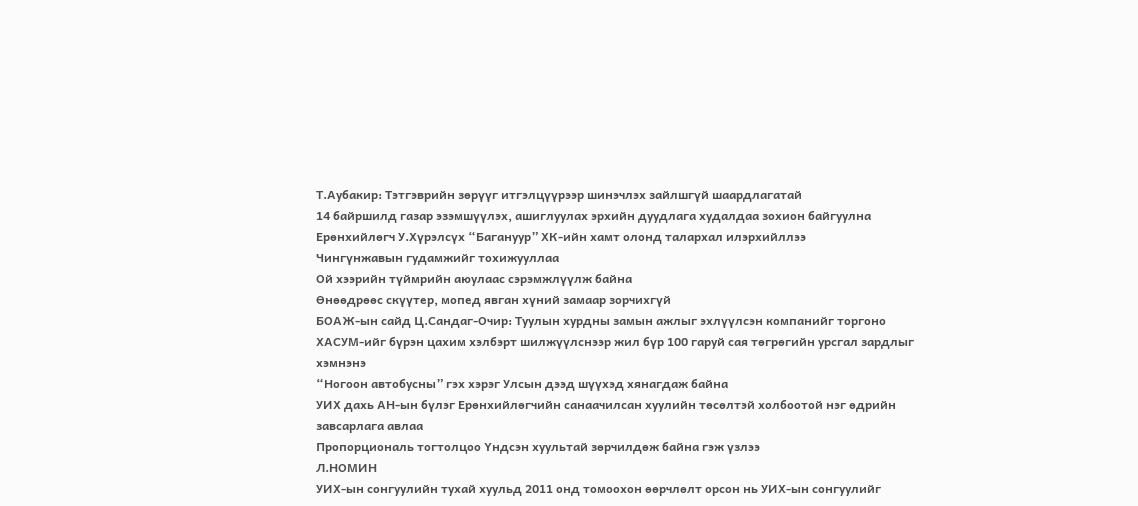Т.Аубакир: Тэтгэврийн зөрүүг итгэлцүүрээр шинэчлэх зайлшгүй шаардлагатай
14 байршилд газар эзэмшүүлэх, ашиглуулах эрхийн дуудлага худалдаа зохион байгуулна
Ерөнхийлөгч У.Хүрэлсүх “Багануур” ХК-ийн хамт олонд талархал илэрхийллээ
Чингүнжавын гудамжийг тохижууллаа
Ой хээрийн түймрийн аюулаас сэрэмжлүүлж байна
Өнөөдрөөс скүүтер, мопед явган хүний замаар зорчихгүй
БОАЖ-ын сайд Ц.Сандаг-Очир: Туулын хурдны замын ажлыг эхлүүлсэн компанийг торгоно
ХАСУМ-ийг бүрэн цахим хэлбэрт шилжүүлснээр жил бүр 100 гаруй сая төгрөгийн урсгал зардлыг хэмнэнэ
“Ногоон автобусны” гэх хэрэг Улсын дээд шүүхэд хянагдаж байна
УИХ дахь АН-ын бүлэг Ерөнхийлөгчийн санаачилсан хуулийн төсөлтэй холбоотой нэг өдрийн завсарлага авлаа
Пропорциональ тогтолцоо Үндсэн хуультай зөрчилдөж байна гэж үзлээ
Л.НОМИН
УИХ-ын сонгуулийн тухай хуульд 2011 онд томоохон өөрчлөлт орсон нь УИХ-ын сонгуулийг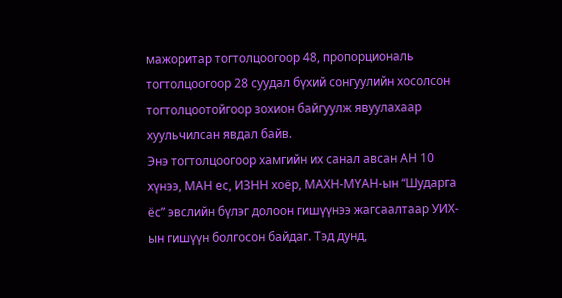мажоритар тогтолцоогоор 48, пропорциональ тогтолцоогоор 28 суудал бүхий сонгуулийн хосолсон тогтолцоотойгоор зохион байгуулж явуулахаар хуульчилсан явдал байв.
Энэ тогтолцоогоор хамгийн их санал авсан АН 10 хүнээ, МАН ес, ИЗНН хоёр, МАХН-МҮАН-ын “Шударга ёс” эвслийн бүлэг долоон гишүүнээ жагсаалтаар УИХ-ын гишүүн болгосон байдаг. Тэд дунд,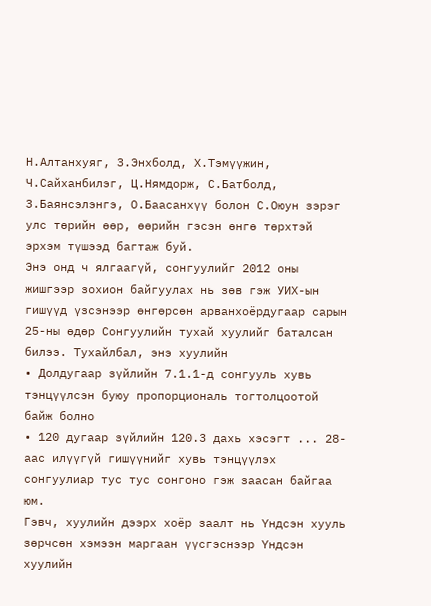Н.Алтанхуяг, З.Энхболд, Х.Тэмүүжин, Ч.Сайханбилэг, Ц.Нямдорж, С.Батболд, З.Баянсэлэнгэ, О.Баасанхүү болон С.Оюун зэрэг улс төрийн өөр, өөрийн гэсэн өнгө төрхтэй эрхэм түшээд багтаж буй.
Энэ онд ч ялгаагүй, сонгуулийг 2012 оны жишгээр зохион байгуулах нь зөв гэж УИХ-ын гишүүд үзсэнээр өнгөрсөн арванхоёрдугаар сарын 25-ны өдөр Сонгуулийн тухай хуулийг баталсан билээ. Тухайлбал, энэ хуулийн
• Долдугаар зүйлийн 7.1.1-д сонгууль хувь тэнцүүлсэн буюу пропорциональ тогтолцоотой байж болно
• 120 дугаар зүйлийн 120.3 дахь хэсэгт ... 28-аас илүүгүй гишүүнийг хувь тэнцүүлэх сонгуулиар тус тус сонгоно гэж заасан байгаа юм.
Гэвч, хуулийн дээрх хоёр заалт нь Үндсэн хууль зөрчсөн хэмээн маргаан үүсгэснээр Үндсэн хуулийн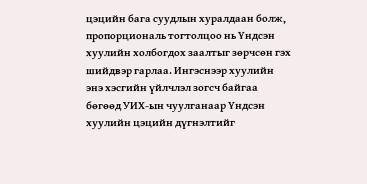цэцийн бага суудлын хуралдаан болж, пропорциональ тогтолцоо нь Үндсэн хуулийн холбогдох заалтыг зөрчсөн гэх шийдвэр гарлаа. Ингэснээр хуулийн энэ хэсгийн үйлчлэл зогсч байгаа бөгөөд УИХ-ын чуулганаар Үндсэн хуулийн цэцийн дүгнэлтийг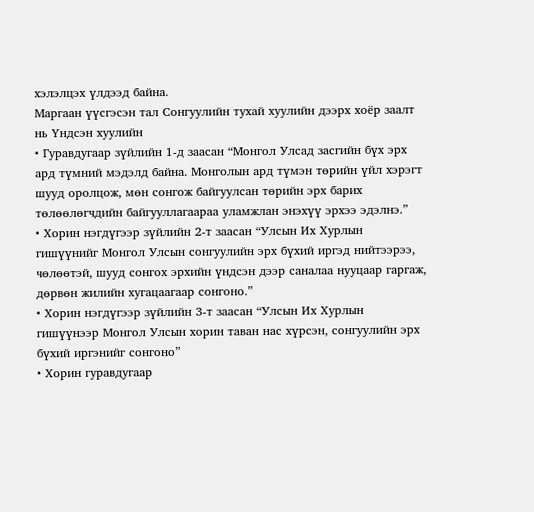хэлэлцэх үлдээд байна.
Маргаан үүсгэсэн тал Сонгуулийн тухай хуулийн дээрх хоёр заалт нь Үндсэн хуулийн
• Гуравдугаар зүйлийн 1-д заасан “Монгол Улсад засгийн бүх эрх ард түмний мэдэлд байна. Монголын ард түмэн төрийн үйл хэрэгт шууд оролцож, мөн сонгож байгуулсан төрийн эрх барих төлөөлөгчдийн байгууллагаараа уламжлан энэхүү эрхээ эдэлнэ.”
• Хорин нэгдүгээр зүйлийн 2-т заасан “Улсын Их Хурлын гишүүнийг Монгол Улсын сонгуулийн эрх бүхий иргэд нийтээрээ, чөлөөтэй, шууд сонгох эрхийн үндсэн дээр саналаа нууцаар гаргаж, дөрвөн жилийн хугацаагаар сонгоно.”
• Хорин нэгдүгээр зүйлийн 3-т заасан “Улсын Их Хурлын гишүүнээр Монгол Улсын хорин таван нас хүрсэн, сонгуулийн эрх бүхий иргэнийг сонгоно”
• Хорин гуравдугаар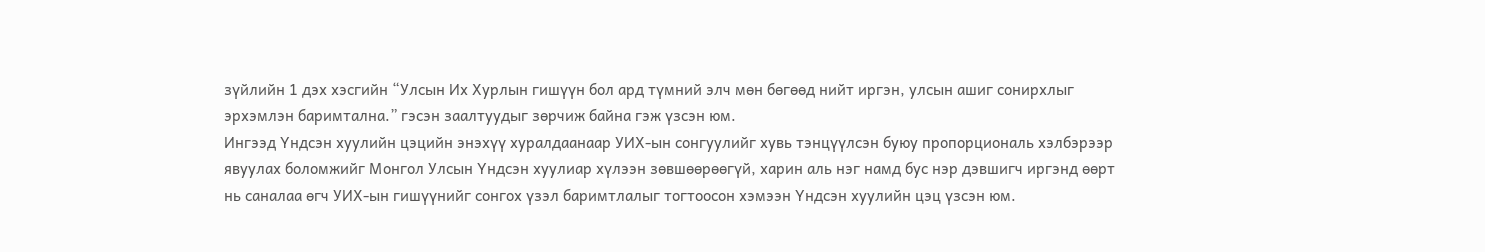зүйлийн 1 дэх хэсгийн “Улсын Их Хурлын гишүүн бол ард түмний элч мөн бөгөөд нийт иргэн, улсын ашиг сонирхлыг эрхэмлэн баримтална.” гэсэн заалтуудыг зөрчиж байна гэж үзсэн юм.
Ингээд Үндсэн хуулийн цэцийн энэхүү хуралдаанаар УИХ-ын сонгуулийг хувь тэнцүүлсэн буюу пропорциональ хэлбэрээр явуулах боломжийг Монгол Улсын Үндсэн хуулиар хүлээн зөвшөөрөөгүй, харин аль нэг намд бус нэр дэвшигч иргэнд өөрт нь саналаа өгч УИХ-ын гишүүнийг сонгох үзэл баримтлалыг тогтоосон хэмээн Үндсэн хуулийн цэц үзсэн юм.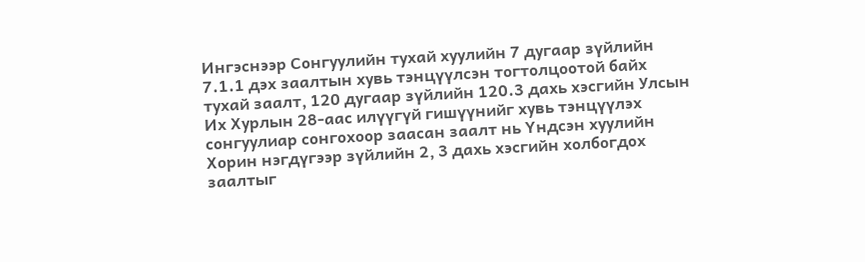Ингэснээр Сонгуулийн тухай хуулийн 7 дугаар зүйлийн 7.1.1 дэх заалтын хувь тэнцүүлсэн тогтолцоотой байх тухай заалт, 120 дугаар зүйлийн 120.3 дахь хэсгийн Улсын Их Хурлын 28-аас илүүгүй гишүүнийг хувь тэнцүүлэх сонгуулиар сонгохоор заасан заалт нь Үндсэн хуулийн Хорин нэгдүгээр зүйлийн 2, 3 дахь хэсгийн холбогдох заалтыг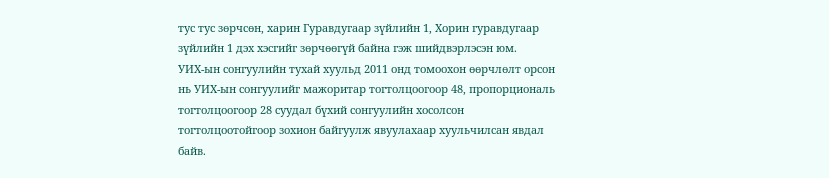тус тус зөрчсөн, харин Гуравдугаар зүйлийн 1, Хорин гуравдугаар зүйлийн 1 дэх хэсгийг зөрчөөгүй байна гэж шийдвэрлэсэн юм.
УИХ-ын сонгуулийн тухай хуульд 2011 онд томоохон өөрчлөлт орсон нь УИХ-ын сонгуулийг мажоритар тогтолцоогоор 48, пропорциональ тогтолцоогоор 28 суудал бүхий сонгуулийн хосолсон тогтолцоотойгоор зохион байгуулж явуулахаар хуульчилсан явдал байв.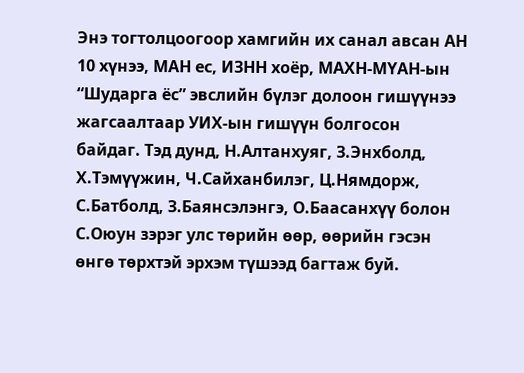Энэ тогтолцоогоор хамгийн их санал авсан АН 10 хүнээ, МАН ес, ИЗНН хоёр, МАХН-МҮАН-ын “Шударга ёс” эвслийн бүлэг долоон гишүүнээ жагсаалтаар УИХ-ын гишүүн болгосон байдаг. Тэд дунд, Н.Алтанхуяг, З.Энхболд, Х.Тэмүүжин, Ч.Сайханбилэг, Ц.Нямдорж, С.Батболд, З.Баянсэлэнгэ, О.Баасанхүү болон С.Оюун зэрэг улс төрийн өөр, өөрийн гэсэн өнгө төрхтэй эрхэм түшээд багтаж буй.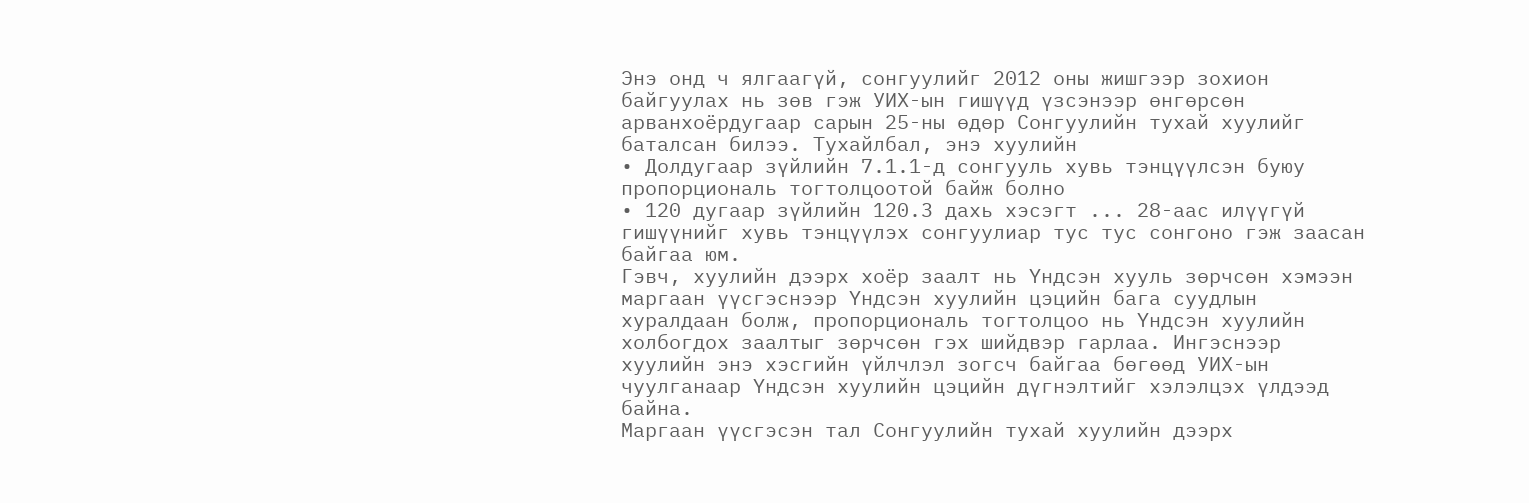Энэ онд ч ялгаагүй, сонгуулийг 2012 оны жишгээр зохион байгуулах нь зөв гэж УИХ-ын гишүүд үзсэнээр өнгөрсөн арванхоёрдугаар сарын 25-ны өдөр Сонгуулийн тухай хуулийг баталсан билээ. Тухайлбал, энэ хуулийн
• Долдугаар зүйлийн 7.1.1-д сонгууль хувь тэнцүүлсэн буюу пропорциональ тогтолцоотой байж болно
• 120 дугаар зүйлийн 120.3 дахь хэсэгт ... 28-аас илүүгүй гишүүнийг хувь тэнцүүлэх сонгуулиар тус тус сонгоно гэж заасан байгаа юм.
Гэвч, хуулийн дээрх хоёр заалт нь Үндсэн хууль зөрчсөн хэмээн маргаан үүсгэснээр Үндсэн хуулийн цэцийн бага суудлын хуралдаан болж, пропорциональ тогтолцоо нь Үндсэн хуулийн холбогдох заалтыг зөрчсөн гэх шийдвэр гарлаа. Ингэснээр хуулийн энэ хэсгийн үйлчлэл зогсч байгаа бөгөөд УИХ-ын чуулганаар Үндсэн хуулийн цэцийн дүгнэлтийг хэлэлцэх үлдээд байна.
Маргаан үүсгэсэн тал Сонгуулийн тухай хуулийн дээрх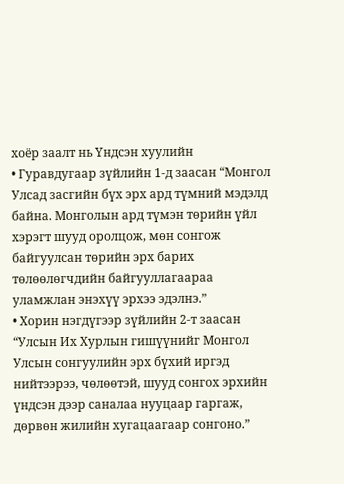хоёр заалт нь Үндсэн хуулийн
• Гуравдугаар зүйлийн 1-д заасан “Монгол Улсад засгийн бүх эрх ард түмний мэдэлд байна. Монголын ард түмэн төрийн үйл хэрэгт шууд оролцож, мөн сонгож байгуулсан төрийн эрх барих төлөөлөгчдийн байгууллагаараа уламжлан энэхүү эрхээ эдэлнэ.”
• Хорин нэгдүгээр зүйлийн 2-т заасан “Улсын Их Хурлын гишүүнийг Монгол Улсын сонгуулийн эрх бүхий иргэд нийтээрээ, чөлөөтэй, шууд сонгох эрхийн үндсэн дээр саналаа нууцаар гаргаж, дөрвөн жилийн хугацаагаар сонгоно.”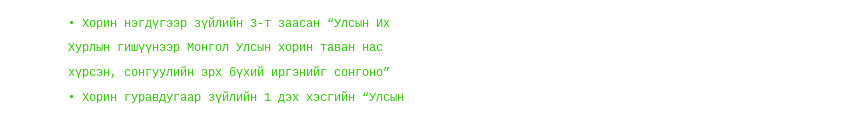• Хорин нэгдүгээр зүйлийн 3-т заасан “Улсын Их Хурлын гишүүнээр Монгол Улсын хорин таван нас хүрсэн, сонгуулийн эрх бүхий иргэнийг сонгоно”
• Хорин гуравдугаар зүйлийн 1 дэх хэсгийн “Улсын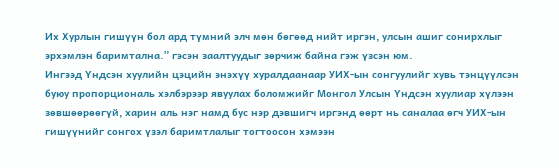Их Хурлын гишүүн бол ард түмний элч мөн бөгөөд нийт иргэн, улсын ашиг сонирхлыг эрхэмлэн баримтална.” гэсэн заалтуудыг зөрчиж байна гэж үзсэн юм.
Ингээд Үндсэн хуулийн цэцийн энэхүү хуралдаанаар УИХ-ын сонгуулийг хувь тэнцүүлсэн буюу пропорциональ хэлбэрээр явуулах боломжийг Монгол Улсын Үндсэн хуулиар хүлээн зөвшөөрөөгүй, харин аль нэг намд бус нэр дэвшигч иргэнд өөрт нь саналаа өгч УИХ-ын гишүүнийг сонгох үзэл баримтлалыг тогтоосон хэмээн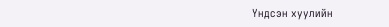Үндсэн хуулийн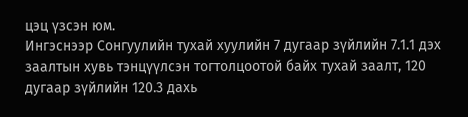цэц үзсэн юм.
Ингэснээр Сонгуулийн тухай хуулийн 7 дугаар зүйлийн 7.1.1 дэх заалтын хувь тэнцүүлсэн тогтолцоотой байх тухай заалт, 120 дугаар зүйлийн 120.3 дахь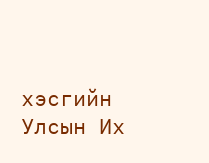хэсгийн Улсын Их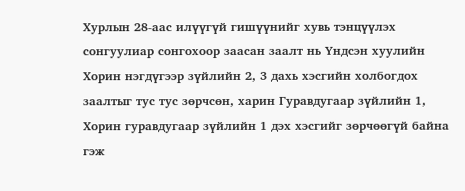Хурлын 28-аас илүүгүй гишүүнийг хувь тэнцүүлэх сонгуулиар сонгохоор заасан заалт нь Үндсэн хуулийн Хорин нэгдүгээр зүйлийн 2, 3 дахь хэсгийн холбогдох заалтыг тус тус зөрчсөн, харин Гуравдугаар зүйлийн 1, Хорин гуравдугаар зүйлийн 1 дэх хэсгийг зөрчөөгүй байна гэж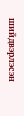шийдвэрлэсэн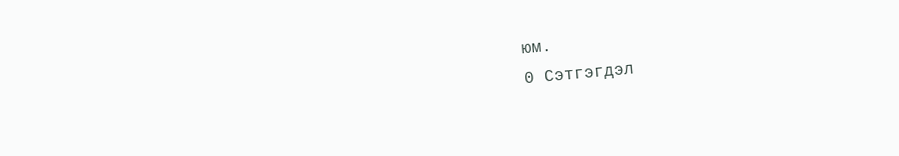юм.
0 Сэтгэгдэл